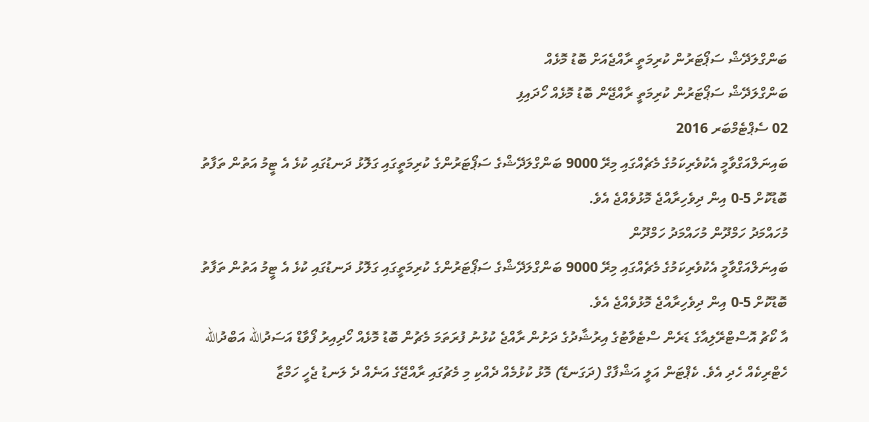ބަންގްލަދޭޝް ސަޕޯޓަރުން ކުރިމަތީ ރާއްޖެއަށް ބޮޑު މޮޅެއް
ބަންގްލަދޭޝް ސަޕޯޓަރުން ކުރިމަތީ ރާއްޖޭން ބޮޑު މޮޅެއް ހޯދައިފި
02 ސެޕްޓެމްބަރ 2016
ބައިނަލްއަގްވާމީ އެކުވެރިކަމުގެ މެޗެއްގައި މިރޭ 9000 ބަންގްލަދޭޝްގެ ސަޕޯޓަރުންގެ ކުރިމަތީގައި ގަލޮޅު ދަނޑުގައި ކުޅެ އެ ޓީމު އަތުން ތަފާތު ބޮޑުކޮށް 5-0 އިން ދިވެހިރާއްޖެ މޮޅުވެއްޖެ އެވެ.
މުހައްމަދު ހަމްދޫން މުހައްމަދު ހަމްދޫން
ބައިނަލްއަގްވާމީ އެކުވެރިކަމުގެ މެޗެއްގައި މިރޭ 9000 ބަންގްލަދޭޝްގެ ސަޕޯޓަރުންގެ ކުރިމަތީގައި ގަލޮޅު ދަނޑުގައި ކުޅެ އެ ޓީމު އަތުން ތަފާތު ބޮޑުކޮށް 5-0 އިން ދިވެހިރާއްޖެ މޮޅުވެއްޖެ އެވެ.
އާ ކޯޗު އޮސްޓްރޭލިއާގެ ޑަރެން ސްޓެވާޓުގެ އިރުޝާދުގެ ދަށުން ރާއްޖެ ކުޅުނު ފުރަތަމަ މެޗުން ބޮޑު މޮޅެއް ހޯދިއިރު ފޯވާޑް އަސަދުالله އަބްދުالله ހެޓްރިކެއް ހެދި އެވެ. ކެޕްޓަން އަލީ އަޝްފާގް (ދަގަނޑޭ) މޮޅު ކުޅުމެއް ދެއްކި މި މެޗުގައި ރާއްޖޭގެ އަނެއް ދެ ލަނޑު ޖެހީ ހަމްޒާ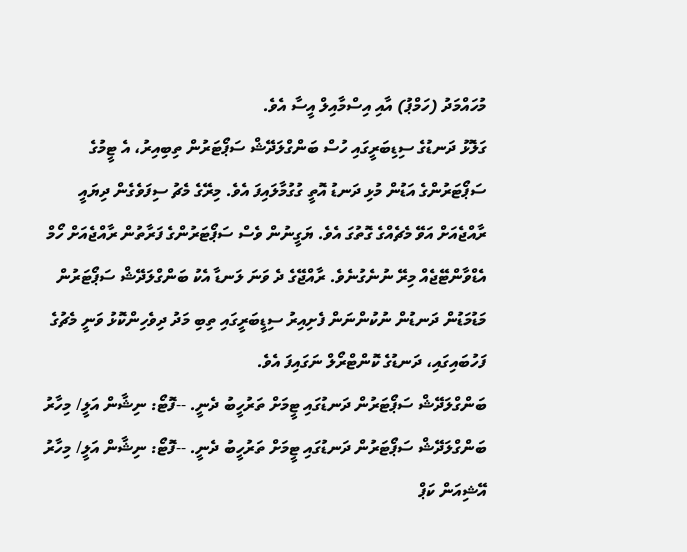މުހައްމަދު (ހަމްޕު) އާއި އިސްމާއިލް އީސާ އެވެ.
ގަލޮޅު ދަނޑުގެ ސިޑިބަރީގައި ހުސް ބަންގްލަދޭޝް ސަޕޯޓަރުން ތިބިއިރު، އެ ޓީމުގެ ސަޕޯޓަރުންގެ އަޑުން މުޅި ދަނޑު އޮތީ ގުގުމާލައިފަ އެވެ. މިރޭގެ މެޗު ސިފަވެގެން ދިޔައީ ރާއްޖެއަށް އަވޭ މެޗެއްގެ ގޮތުގަ އެވެ. ޔަގީނުން ވެސް ސަޕޯޓަރުންގެ ފަރާތުން ރާއްޖެއަށް ހޯމް އެޑްވާންޓޭޖެއް މިރޭ ނުނެގުނެވެ. ރާއްޖޭގެ ދެ ވަނަ ލަނޑާ އެކު ބަންގްލަދޭޝް ސަޕޯޓަރުން މަޑުމަޑުން ދަނޑުން ނުކުންނަން ފެށިއިރު ސިޑީބަރީގައި ތިބި މަދު ދިވެހިންކޮޅު ވަނީ މެޗުގެ ފަހުބައިގައި، ދަނޑުގެ ކޮންޓްރޯލް ނަގައިފަ އެވެ.
ބަންގްލަދޭޝް ސަޕޯޓަރުން ދަނޑުގައި ޓީމަށް ތަރުހީބު ދެނީ. --ފޮޓޯ: ނިޝާން އަލީ/ މިހާރު
ބަންގްލަދޭޝް ސަޕޯޓަރުން ދަނޑުގައި ޓީމަށް ތަރުހީބު ދެނީ. --ފޮޓޯ: ނިޝާން އަލީ/ މިހާރު
އޭޝިއަން ކަޕް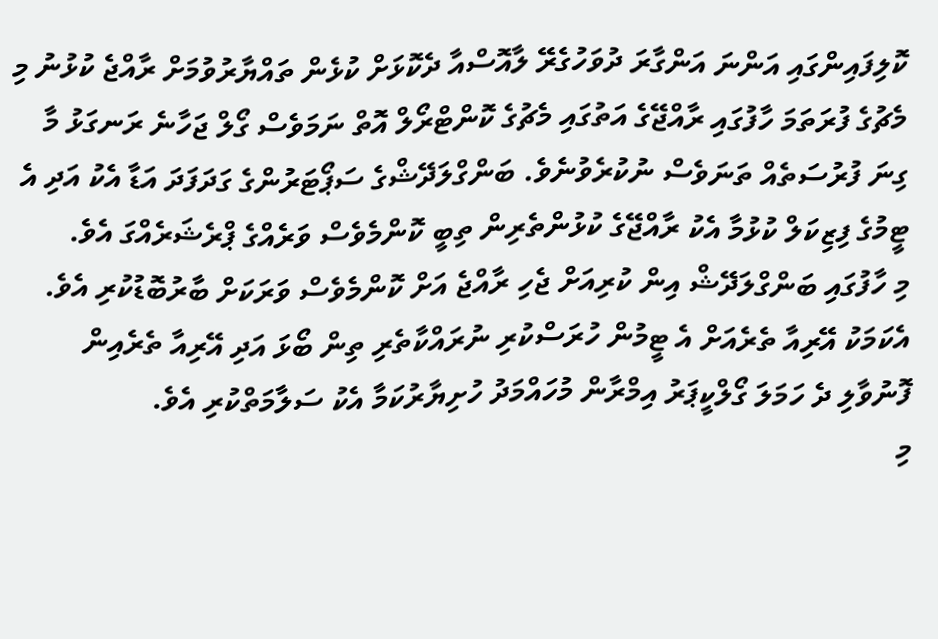ކޮލިފައިންގައި އަންނަ އަންގާރަ ދުވަހުގެރޭ ލާއޮސްއާ ދެކޮޅަށް ކުޅެން ތައްޔާރުވުމަށް ރާއްޖެ ކުޅުނު މި މެޗުގެ ފުރަތަމަ ހާފުގައި ރާއްޖޭގެ އަތުގައި މެޗުގެ ކޮންޓްރޯލް އޮތް ނަމަވެސް ގޯލް ޖަހާނެ ރަނގަޅު މާ ގިނަ ފުރުސަތެއް ތަނަވެސް ނުކުރެވުނެވެ. ބަންގްލަދޭޝްގެ ސަޕޯޓަރުންގެ ގަދަފަދަ އަޑާ އެކު އަދި އެ ޓީމުގެ ފިޒިކަލް ކުޅުމާ އެކު ރާއްޖޭގެ ކުޅުންތެރިން ތިބީ ކޮންމެވެސް ވަރެއްގެ ޕްރެޝަރެއްގަ އެވެ.
މި ހާފުގައި ބަންގްލަދޭޝް އިން ކުރިއަށް ޖެހި ރާއްޖެ އަށް ކޮންމެވެސް ވަރަކަށް ބާރުބޮޑުކުރި އެވެ. އެކަމަކު އޭރިއާ ތެރެއަށް އެ ޓީމުން ހުރަސްކުރި ނުރައްކާތެރި ތިން ބޯޅަ އަދި އޭރިއާ ތެރެއިން ފޮނުވާލި ދެ ހަމަލަ ގޯލްކީޕަރު އިމްރާން މުހައްމަދު ހުށިޔާރުކަމާ އެކު ސަލާމަތްކުރި އެވެ.
މި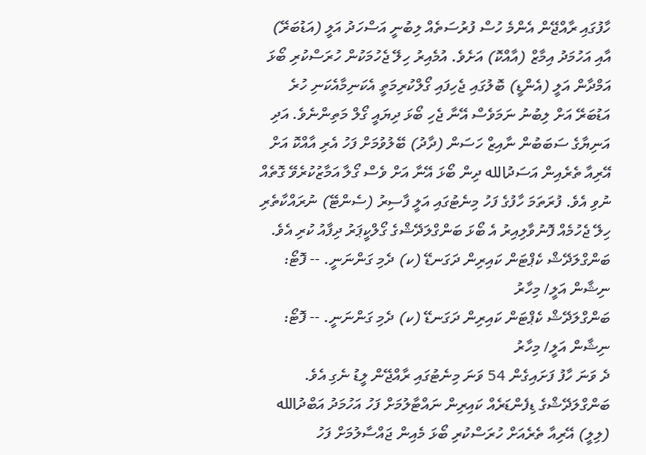ހާފުގައި ރާއްޖޭން އެންމެ ހުސް ފުރުސަތެއް ލިބުނީ އަސްހަދު އަލީ (އަޑުބަރޭ) އާއި އަހުމަދު އިމާޒް (އާއްކޮ) އަށެވެ. އުމެއިރު ހިލޭ ޖެހުމަކުން ހުރަސްކުރި ބޯޅަ އަމްދާން އަލީ (އެންޑީ) ބޮލުގައި ޖެހިފައި ގޯލްކުރިމަތީ އެކަނިމާއެކަނި ހުރެ އަޑުބަރޭ އަށް ލިބުނު ނަމަވެސް އޭނާ ޖެހި ބޯޅަ ދިޔައީ ގޯލް މަތިންނެވެ. އަދި އަނިޔާގެ ސަބަބުން ނާއިޒް ހަސަން (ދާދު) ބޭލުވުމަށް ފަހު އެރި އާއްކޮ އަށް އޭރިއާ ތެރެއިން އަސަދުالله ދިން ބޯޅަ އޭނާ އަށް ވެސް ގޯލާ އަމާޒުކުރެވޭ ގޮތެއް ނުވި އެވެ. ފުރަތަމަ ހާފުގެ ފަހު މިނެޓުގައި އަލީ ފާސިރު (ސެންޓޭ) ނުރައްކާތެރި ހިލޭ ޖެހުމެއް ފޮނުވާލިއިރު އެ ބޯޅަ ބަންގްލަދޭޝްގެ ގޯލްކީޕަރު ދިފާއު ކުރި އެވެ.
ބަންގްލަދޭޝް ކެޕްޓަން ކައިރިން ދަގަނޑޭ (ކ) ދެމި ގަންނަނީ. -- ފޮޓޯ: ނިޝާން އަލީ/ މިހާރު
ބަންގްލަދޭޝް ކެޕްޓަން ކައިރިން ދަގަނޑޭ (ކ) ދެމި ގަންނަނީ. -- ފޮޓޯ: ނިޝާން އަލީ/ މިހާރު
ދެ ވަނަ ހާފު ފަށައިގެން 54 ވަނަ މިނެޓުގައި ރާއްޖޭން ލީޑު ނެގި އެވެ. ބަންގްލަދޭޝްގެ ޑިފެންޑަރެއް ކައިރިން ނައްޓާލުމަށް ފަހު އަހުމަދު އަބްދުالله (ލިލީ) އޭރިއާ ތެރެއަށް ހުރަސްކުރި ބޯޅަ މެއިން ޖައްސާލުމަށް ފަހު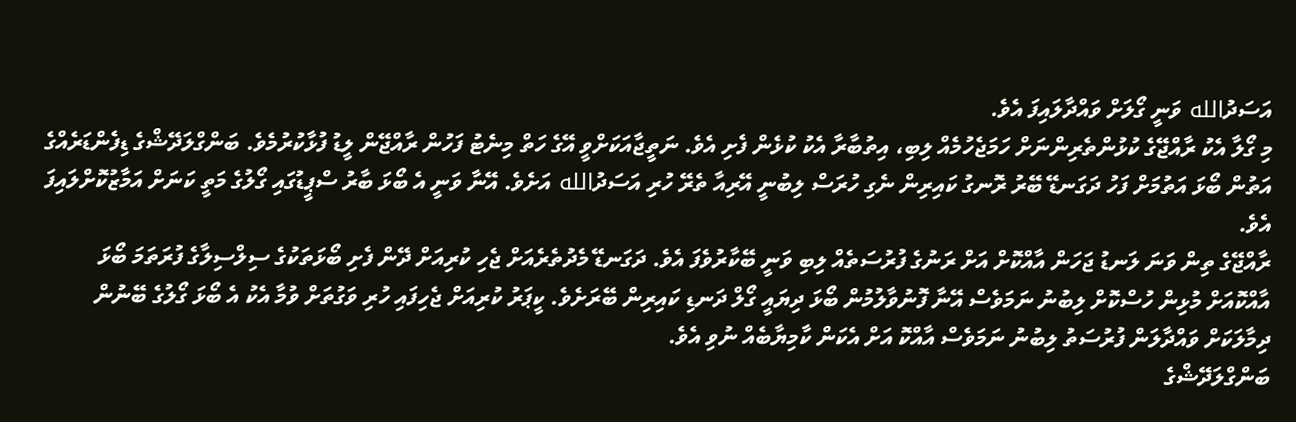އަސަދުالله ވަނީ ގޯލަށް ވައްދާލައިފަ އެވެ.
މި ގޯލާ އެކު ރާއްޖޭގެ ކުޅުންތެރިންނަށް ހަމަޖެހުމެއް ލިބި، އިތުބާރާ އެކު ކުޅެން ފެށި އެވެ. ނަތީޖާއަކަށްވީ އޭގެ ހަތް މިނެޓު ފަހުން ރާއްޖޭން ލީޑު ފުޅާކުރުމެވެ. ބަންގްލަދޭޝްގެ ޑިފެންޑަރެއްގެ އަތުން ބޯޅަ އަތުމަށް ފަހު ދަގަނޑޭ ބޭރު ރޮނގު ކައިރިން ނެގި ހުރަސް ލިބުނީ އޭރިއާ ތެރޭ ހުރި އަސަދުالله އަށެވެ. އޭނާ ވަނީ އެ ބޯޅަ ބާރު ސްޕީޑުގައި ގޯލުގެ މަތީ ކަނަށް އަމާޒުކޮށްލައިފަ އެވެ.
ރާއްޖޭގެ ތިން ވަނަ ލަނޑު ޖަހަން އާއްކޮށް އަށް ރަނުގެ ފުރުސަތެއް ލިބި ވަނީ ބޭކާރުވެފަ އެވެ. ދަގަނޑޭ މެދުތެރެއަށް ޖެހި ކުރިއަށް ދޭން ފެށި ބޯޅަތަކުގެ ސިލްސިލާގެ ފުރަތަމަ ބޯޅަ އާއްކޮއަށް މުޅިން ހުސްކޮށް ލިބުނު ނަމަވެސް އޭނާ ފޮނުވާލުމުން ބޯޅަ ދިޔައީ ގޯލް ދަނޑި ކައިރިން ބޭރަށެވެ. ކީޕަރު ކުރިއަށް ޖެހިފައި ހުރި ވަގުތަށް ވުމާ އެކު އެ ބޯޅަ ގޯލުގެ ބޭނުން ދިމާލަކަށް ވައްދާލަން ފުރުސަތު ލިބުނު ނަމަވެސް އާއްކޮ އަށް އެކަން ކާމިޔާބެއް ނުވި އެވެ.
ބަންގްލަދޭޝްގެ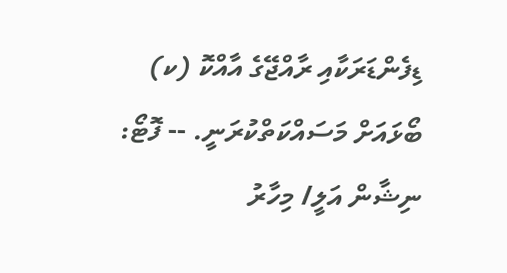ޑިފެންޑަރަކާއި ރާއްޖޭގެ އާއްކޮ (ކ) ބޯޅައަށް މަސައްކަތްކުރަނީ. -- ފޮޓޯ: ނިޝާން އަލީ/ މިހާރު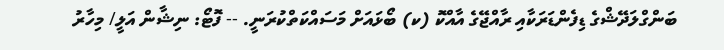ބަންގްލަދޭޝްގެ ޑިފެންޑަރަކާއި ރާއްޖޭގެ އާއްކޮ (ކ) ބޯޅައަށް މަސައްކަތްކުރަނީ. -- ފޮޓޯ: ނިޝާން އަލީ/ މިހާރު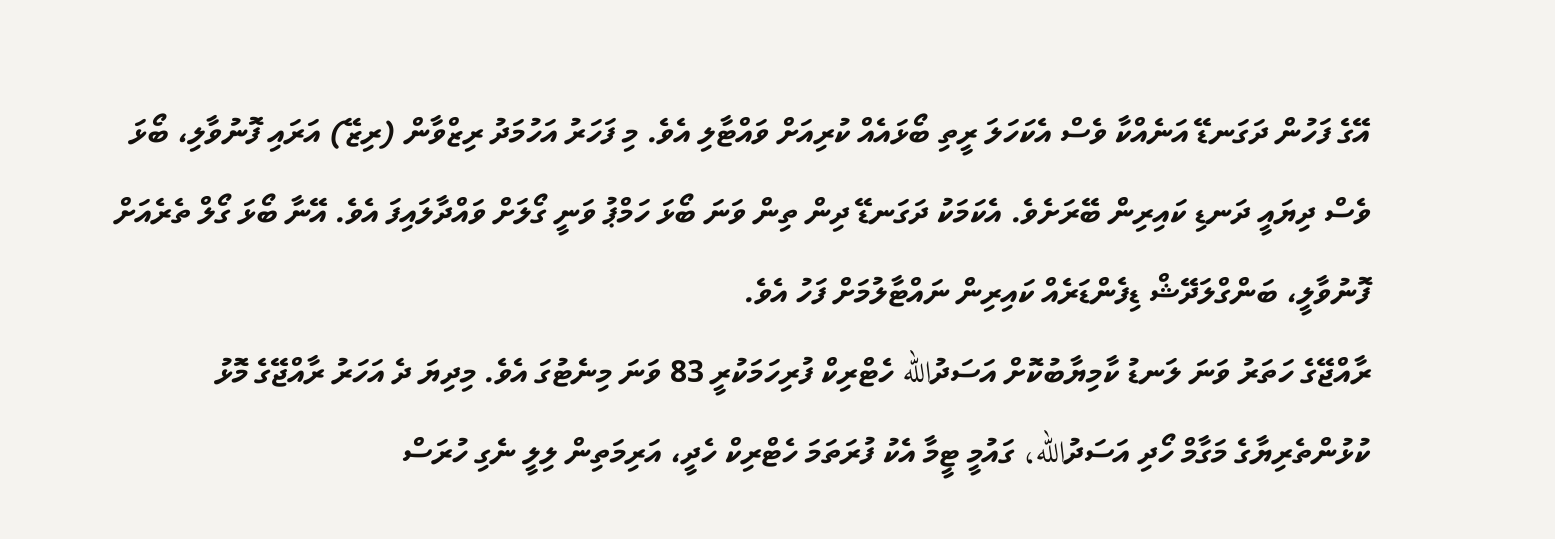އޭގެ ފަހުން ދަގަނޑޭ އަނެއްކާ ވެސް އެކަހަލަ ރީތި ބޯޅައެއް ކުރިއަށް ވައްޓާލި އެވެ. މި ފަހަރު އަހުމަދު ރިޒްވާން (ރިޒޭ) އަރައި ފޮނުވާލި، ބޯޅަ ވެސް ދިޔައީ ދަނޑި ކައިރިން ބޭރަށެވެ. އެކަމަކު ދަގަނޑޭ ދިން ތިން ވަނަ ބޯޅަ ހަމްޕު ވަނީ ގޯލަށް ވައްދާލައިފަ އެވެ. އޭނާ ބޯޅަ ގޯލް ތެރެއަށް ފޮނުވާލީ، ބަންގްލަދޭޝް ޑިފެންޑަރެއް ކައިރިން ނައްޓާލުމަށް ފަހު އެވެ.
ރާއްޖޭގެ ހަތަރު ވަނަ ލަނޑު ކާމިޔާބުކޮށް އަސަދުالله ހެޓްރިކް ފުރިހަމަކުރީ 83 ވަނަ މިނެޓުގަ އެވެ. މިދިޔަ ދެ އަހަރު ރާއްޖޭގެ މޮޅު ކުޅުންތެރިޔާގެ މަގާމް ހޯދި އަސަދުالله، ގައުމީ ޓީމާ އެކު ފުރަތަމަ ހެޓްރިކް ހެދީ، އަރިމަތިން ލިލީ ނެގި ހުރަސް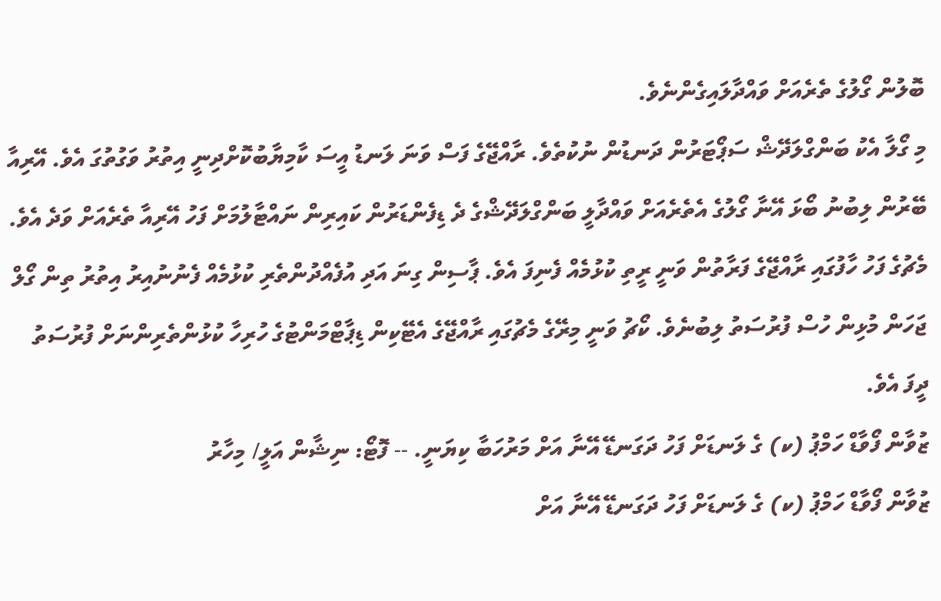ބޮލުން ގޯލުގެ ތެރެއަށް ވައްދާލައިގެންނެވެ.
މި ގޯލާ އެކު ބަންގްލަދޭޝް ސަޕޯޓަރުން ދަނޑުން ނުކުތެވެ. ރާއްޖޭގެ ފަސް ވަނަ ލަނޑު އީސަ ކާމިޔާބުކޮށްދިނީ އިތުރު ވަގުތުގަ އެވެ. އޭރިއާ ބޭރުން ލިބުނު ބޯޅަ އޭނާ ގޯލުގެ އެތެރެއަށް ވައްދާލީ ބަންގްލަދޭޝްގެ ދެ ޑިފެންޑަރުން ކައިރިން ނައްޓާލުމަށް ފަހު އޭރިއާ ތެރެއަށް ވަދެ އެވެ.
މެޗުގެ ފަހު ހާފުގައި ރާއްޖޭގެ ފަރާތުން ވަނީ ރީތި ކުޅުމެއް ފެނިފަ އެވެ. ޕާސިން ގިނަ އަދި އުފެއްދުންތެރި ކުޅުމެއް ފެނުނުއިރު އިތުރު ތިން ގޯލް ޖަހަން މުޅިން ހުސް ފުރުސަތު ލިބުނެވެ. ކޯޗު ވަނީ މިރޭގެ މެޗުގައި ރާއްޖޭގެ އެޓޭކިން ޑިޕާޓްމަންޓުގެ ހުރިހާ ކުޅުންތެރިންނަށް ފުރުސަތު ދީފަ އެވެ.
ޒުވާން ފޯވާޑް ހަމްޕު (ކ) ގެ ލަނޑަށް ފަހު ދަގަނޑޭ އޭނާ އަށް މަރުހަބާ ކިޔަނީ. -- ފޮޓޯ: ނިޝާން އަލީ/ މިހާރު
ޒުވާން ފޯވާޑް ހަމްޕު (ކ) ގެ ލަނޑަށް ފަހު ދަގަނޑޭ އޭނާ އަށް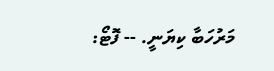މަރުހަބާ ކިޔަނީ. -- ފޮޓޯ: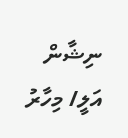ނިޝާން އަލީ/ މިހާރު